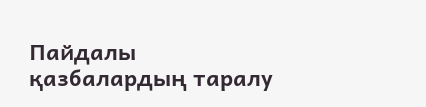Пайдалы қазбалардың таралу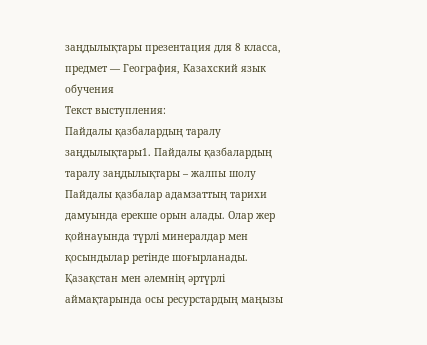заңдылықтары презентация для 8 класса, предмет — География, Казахский язык обучения
Текст выступления:
Пайдалы қазбалардың таралу заңдылықтары1. Пайдалы қазбалардың таралу заңдылықтары – жалпы шолу
Пайдалы қазбалар адамзаттың тарихи дамуында ерекше орын алады. Олар жер қойнауында түрлі минералдар мен қосындылар ретінде шоғырланады. Қазақстан мен әлемнің әртүрлі аймақтарында осы ресурстардың маңызы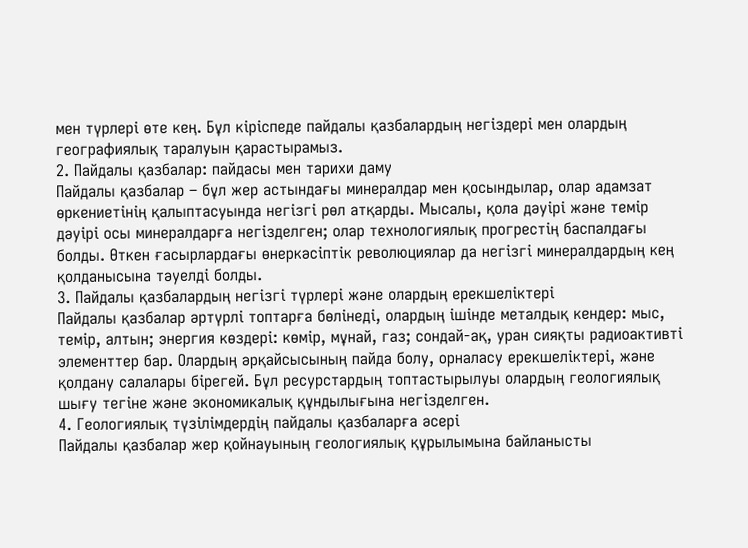мен түрлері өте кең. Бұл кіріспеде пайдалы қазбалардың негіздері мен олардың географиялық таралуын қарастырамыз.
2. Пайдалы қазбалар: пайдасы мен тарихи даму
Пайдалы қазбалар – бұл жер астындағы минералдар мен қосындылар, олар адамзат өркениетінің қалыптасуында негізгі рөл атқарды. Мысалы, қола дәуірі және темір дәуірі осы минералдарға негізделген; олар технологиялық прогрестің баспалдағы болды. Өткен ғасырлардағы өнеркәсіптік революциялар да негізгі минералдардың кең қолданысына тәуелді болды.
3. Пайдалы қазбалардың негізгі түрлері және олардың ерекшеліктері
Пайдалы қазбалар әртүрлі топтарға бөлінеді, олардың ішінде металдық кендер: мыс, темір, алтын; энергия көздері: көмір, мұнай, газ; сондай-ақ, уран сияқты радиоактивті элементтер бар. Олардың әрқайсысының пайда болу, орналасу ерекшеліктері, және қолдану салалары бірегей. Бұл ресурстардың топтастырылуы олардың геологиялық шығу тегіне және экономикалық құндылығына негізделген.
4. Геологиялық түзілімдердің пайдалы қазбаларға әсері
Пайдалы қазбалар жер қойнауының геологиялық құрылымына байланысты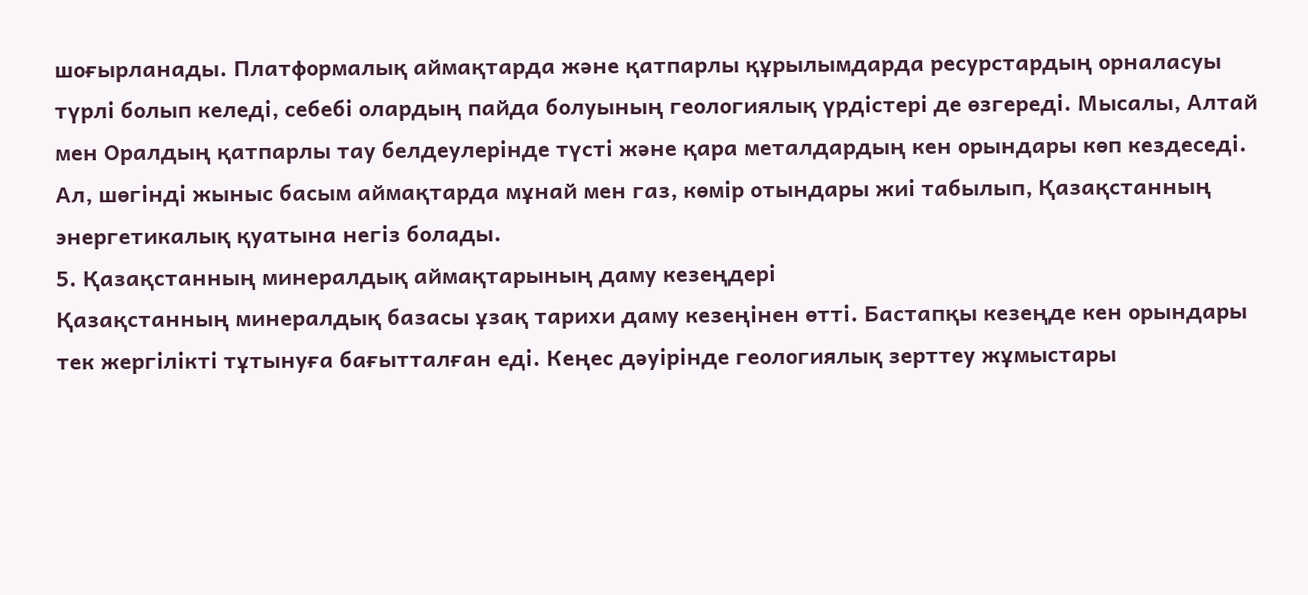шоғырланады. Платформалық аймақтарда және қатпарлы құрылымдарда ресурстардың орналасуы түрлі болып келеді, себебі олардың пайда болуының геологиялық үрдістері де өзгереді. Мысалы, Алтай мен Оралдың қатпарлы тау белдеулерінде түсті және қара металдардың кен орындары көп кездеседі. Ал, шөгінді жыныс басым аймақтарда мұнай мен газ, көмір отындары жиі табылып, Қазақстанның энергетикалық қуатына негіз болады.
5. Қазақстанның минералдық аймақтарының даму кезеңдері
Қазақстанның минералдық базасы ұзақ тарихи даму кезеңінен өтті. Бастапқы кезеңде кен орындары тек жергілікті тұтынуға бағытталған еді. Кеңес дәуірінде геологиялық зерттеу жұмыстары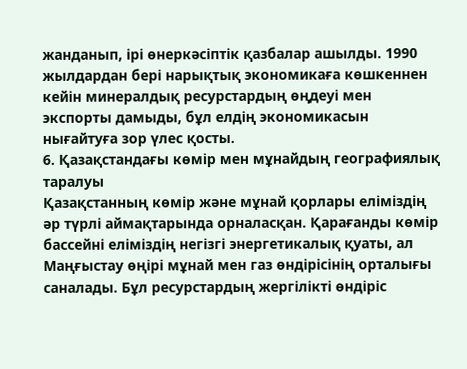жанданып, ірі өнеркәсіптік қазбалар ашылды. 1990 жылдардан бері нарықтық экономикаға көшкеннен кейін минералдық ресурстардың өңдеуі мен экспорты дамыды, бұл елдің экономикасын нығайтуға зор үлес қосты.
6. Қазақстандағы көмір мен мұнайдың географиялық таралуы
Қазақстанның көмір және мұнай қорлары еліміздің әр түрлі аймақтарында орналасқан. Қарағанды көмір бассейні еліміздің негізгі энергетикалық қуаты, ал Маңғыстау өңірі мұнай мен газ өндірісінің орталығы саналады. Бұл ресурстардың жергілікті өндіріс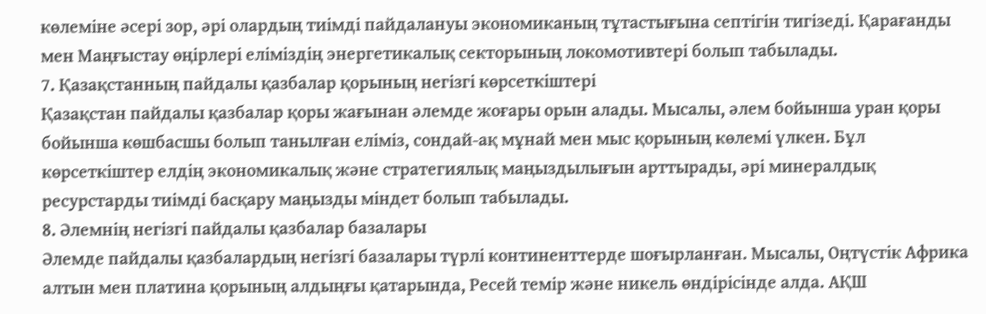көлеміне әсері зор, әрі олардың тиімді пайдалануы экономиканың тұтастығына септігін тигізеді. Қарағанды мен Маңғыстау өңірлері еліміздің энергетикалық секторының локомотивтері болып табылады.
7. Қазақстанның пайдалы қазбалар қорының негізгі көрсеткіштері
Қазақстан пайдалы қазбалар қоры жағынан әлемде жоғары орын алады. Мысалы, әлем бойынша уран қоры бойынша көшбасшы болып танылған еліміз, сондай-ақ мұнай мен мыс қорының көлемі үлкен. Бұл көрсеткіштер елдің экономикалық және стратегиялық маңыздылығын арттырады, әрі минералдық ресурстарды тиімді басқару маңызды міндет болып табылады.
8. Әлемнің негізгі пайдалы қазбалар базалары
Әлемде пайдалы қазбалардың негізгі базалары түрлі континенттерде шоғырланған. Мысалы, Оңтүстік Африка алтын мен платина қорының алдыңғы қатарында, Ресей темір және никель өндірісінде алда. АҚШ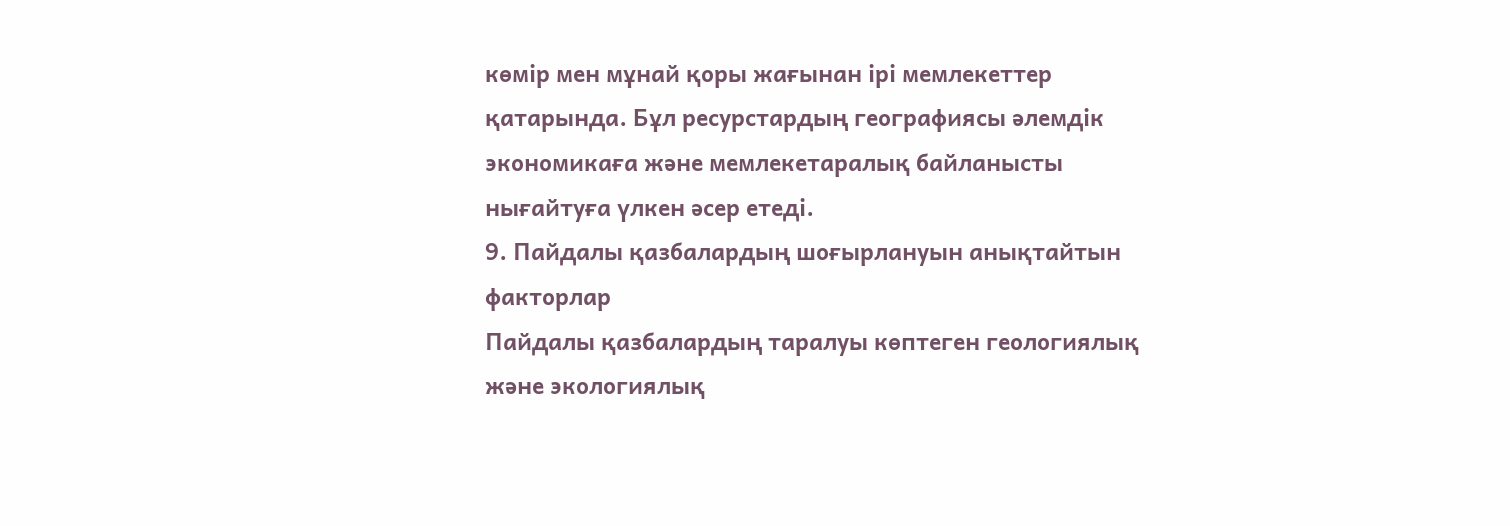көмір мен мұнай қоры жағынан ірі мемлекеттер қатарында. Бұл ресурстардың географиясы әлемдік экономикаға және мемлекетаралық байланысты нығайтуға үлкен әсер етеді.
9. Пайдалы қазбалардың шоғырлануын анықтайтын факторлар
Пайдалы қазбалардың таралуы көптеген геологиялық және экологиялық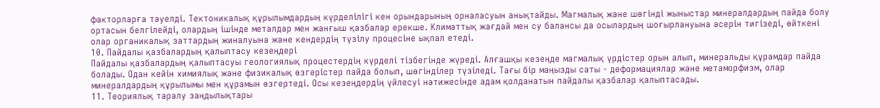факторларға тәуелді. Тектоникалық құрылымдардың күрделілігі кен орындарының орналасуын анықтайды. Магмалық және шөгінді жыныстар минералдардың пайда болу ортасын белгілейді, олардың ішінде металдар мен жанғыш қазбалар ерекше. Климаттық жағдай мен су балансы да осылардың шоғырлануына әсерін тигізеді, өйткені олар органикалық заттардың жиналуына және кендердің түзілу процесіне ықпал етеді.
10. Пайдалы қазбалардың қалыптасу кезеңдері
Пайдалы қазбалардың қалыптасуы геологиялық процестердің күрделі тізбегінде жүреді. Алғашқы кезеңде магмалық үрдістер орын алып, минеральды құрамдар пайда болады. Одан кейін химиялық және физикалық өзгерістер пайда болып, шөгінділер түзіледі. Тағы бір маңызды саты - деформациялар және метаморфизм, олар минералдардың құрылымы мен құрамын өзгертеді. Осы кезеңдердің үйлесуі нәтижесінде адам қолданатын пайдалы қазбалар қалыптасады.
11. Теориялық таралу заңдылықтары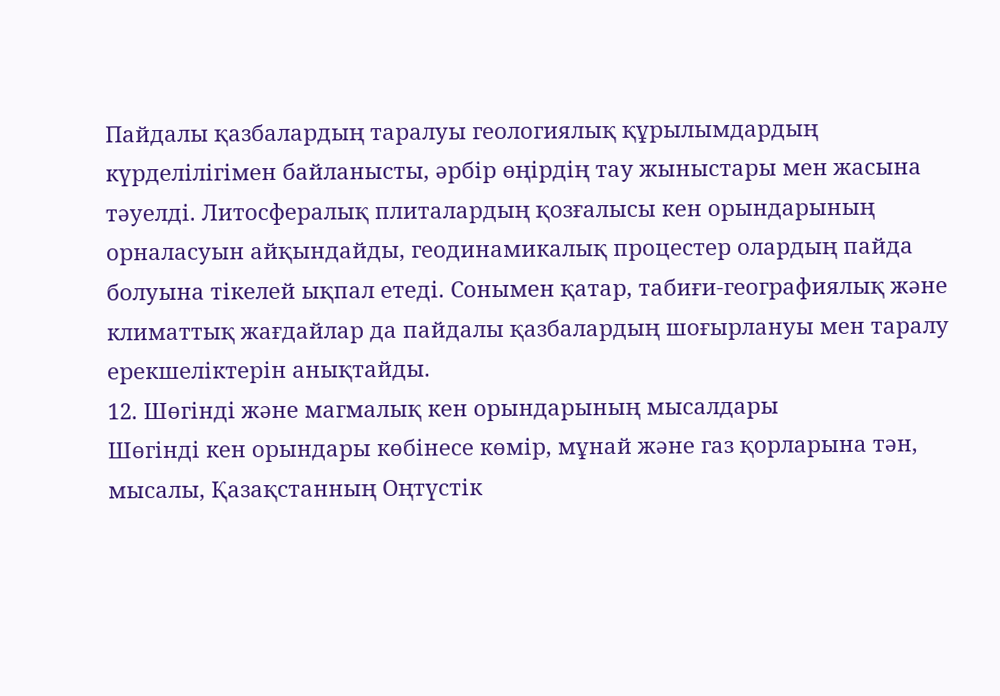Пайдалы қазбалардың таралуы геологиялық құрылымдардың күрделілігімен байланысты, әрбір өңірдің тау жыныстары мен жасына тәуелді. Литосфералық плиталардың қозғалысы кен орындарының орналасуын айқындайды, геодинамикалық процестер олардың пайда болуына тікелей ықпал етеді. Сонымен қатар, табиғи-географиялық және климаттық жағдайлар да пайдалы қазбалардың шоғырлануы мен таралу ерекшеліктерін анықтайды.
12. Шөгінді және магмалық кен орындарының мысалдары
Шөгінді кен орындары көбінесе көмір, мұнай және газ қорларына тән, мысалы, Қазақстанның Оңтүстік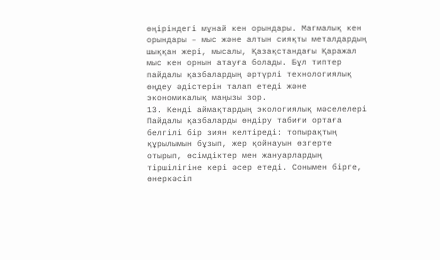өңіріндегі мұнай кен орындары. Магмалық кен орындары – мыс және алтын сияқты металдардың шыққан жері, мысалы, Қазақстандағы Қаражал мыс кен орнын атауға болады. Бұл типтер пайдалы қазбалардың әртүрлі технологиялық өңдеу әдістерін талап етеді және экономикалық маңызы зор.
13. Кенді аймақтардың экологиялық мәселелері
Пайдалы қазбаларды өндіру табиғи ортаға белгілі бір зиян келтіреді: топырақтың құрылымын бұзып, жер қойнауын өзгерте отырып, өсімдіктер мен жануарлардың тіршілігіне кері әсер етеді. Сонымен бірге, өнеркәсіп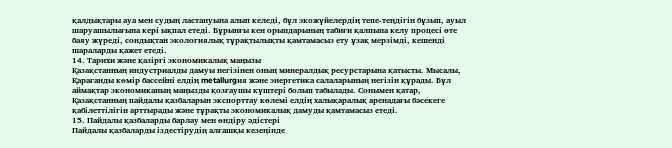қалдықтары ауа мен судың ластануына алып келеді, бұл экожүйелердің тепе-теңдігін бұзып, ауыл шаруашылығына кері ықпал етеді. Бұрынғы кен орындарының табиғи қалпына келу процесі өте баяу жүреді, сондықтан экологиялық тұрақтылықты қамтамасыз ету ұзақ мерзімді, кешенді шараларды қажет етеді.
14. Тарихи және қазіргі экономикалық маңызы
Қазақстанның индустриалды дамуы негізінен оның минералдық ресурстарына қатысты. Мысалы, Қарағанды көмір бассейні елдің metallurgия және энергетика салаларының негізін құрады. Бұл аймақтар экономиканың маңызды қозғаушы күштері болып табылады. Сонымен қатар, Қазақстанның пайдалы қазбаларын экспорттау көлемі елдің халықаралық аренадағы бәсекеге қабілеттілігін арттырады және тұрақты экономикалық дамуды қамтамасыз етеді.
15. Пайдалы қазбаларды барлау мен өндіру әдістері
Пайдалы қазбаларды іздестірудің алғашқы кезеңінде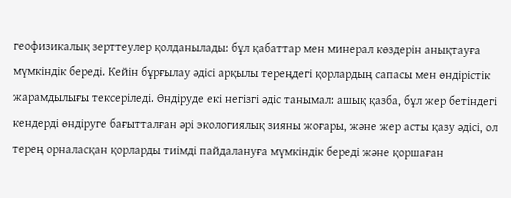геофизикалық зерттеулер қолданылады: бұл қабаттар мен минерал көздерін анықтауға мүмкіндік береді. Кейін бұрғылау әдісі арқылы тереңдегі қорлардың сапасы мен өндірістік жарамдылығы тексеріледі. Өндіруде екі негізгі әдіс танымал: ашық қазба, бұл жер бетіндегі кендерді өндіруге бағытталған әрі экологиялық зияны жоғары, және жер асты қазу әдісі, ол терең орналасқан қорларды тиімді пайдалануға мүмкіндік береді және қоршаған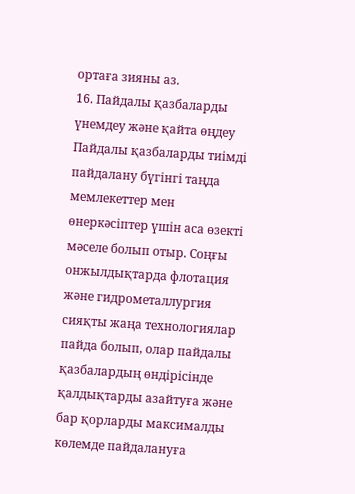ортаға зияны аз.
16. Пайдалы қазбаларды үнемдеу және қайта өңдеу
Пайдалы қазбаларды тиімді пайдалану бүгінгі таңда мемлекеттер мен өнеркәсіптер үшін аса өзекті мәселе болып отыр. Соңғы онжылдықтарда флотация және гидрометаллургия сияқты жаңа технологиялар пайда болып, олар пайдалы қазбалардың өндірісінде қалдықтарды азайтуға және бар қорларды максималды көлемде пайдалануға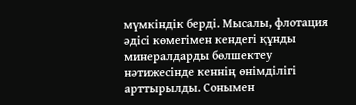мүмкіндік берді. Мысалы, флотация әдісі көмегімен кендегі құнды минералдарды бөлшектеу нәтижесінде кеннің өнімділігі арттырылды. Сонымен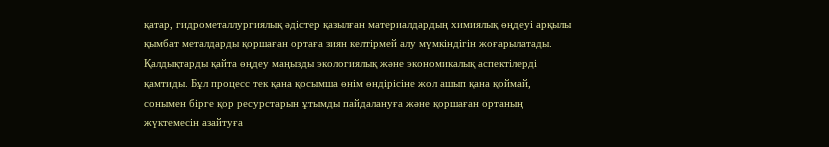қатар, гидрометаллургиялық әдістер қазылған материалдардың химиялық өңдеуі арқылы қымбат металдарды қоршаған ортаға зиян келтірмей алу мүмкіндігін жоғарылатады.
Қалдықтарды қайта өңдеу маңызды экологиялық және экономикалық аспектілерді қамтиды. Бұл процесс тек қана қосымша өнім өндірісіне жол ашып қана қоймай, сонымен бірге қор ресурстарын ұтымды пайдалануға және қоршаған ортаның жүктемесін азайтуға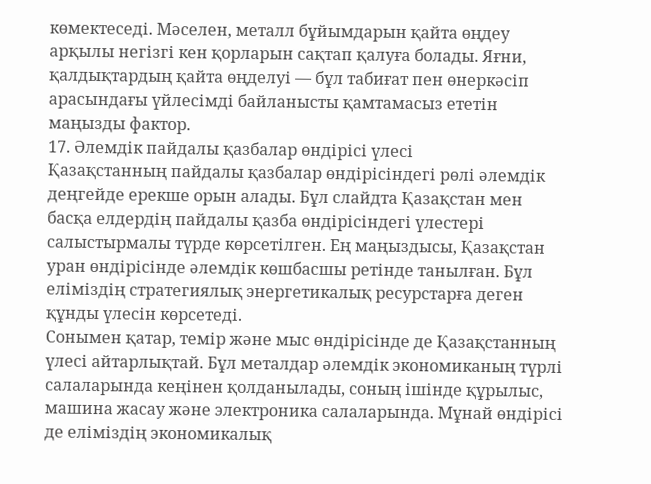көмектеседі. Мәселен, металл бұйымдарын қайта өңдеу арқылы негізгі кен қорларын сақтап қалуға болады. Яғни, қалдықтардың қайта өңделуі — бұл табиғат пен өнеркәсіп арасындағы үйлесімді байланысты қамтамасыз ететін маңызды фактор.
17. Әлемдік пайдалы қазбалар өндірісі үлесі
Қазақстанның пайдалы қазбалар өндірісіндегі рөлі әлемдік деңгейде ерекше орын алады. Бұл слайдта Қазақстан мен басқа елдердің пайдалы қазба өндірісіндегі үлестері салыстырмалы түрде көрсетілген. Ең маңыздысы, Қазақстан уран өндірісінде әлемдік көшбасшы ретінде танылған. Бұл еліміздің стратегиялық энергетикалық ресурстарға деген құнды үлесін көрсетеді.
Сонымен қатар, темір және мыс өндірісінде де Қазақстанның үлесі айтарлықтай. Бұл металдар әлемдік экономиканың түрлі салаларында кеңінен қолданылады, соның ішінде құрылыс, машина жасау және электроника салаларында. Мұнай өндірісі де еліміздің экономикалық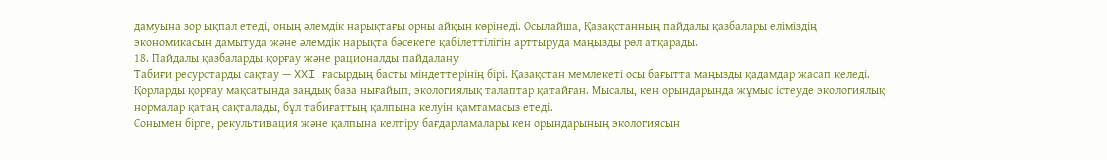дамуына зор ықпал етеді, оның әлемдік нарықтағы орны айқын көрінеді. Осылайша, Қазақстанның пайдалы қазбалары еліміздің экономикасын дамытуда және әлемдік нарықта бәсекеге қабілеттілігін арттыруда маңызды рөл атқарады.
18. Пайдалы қазбаларды қорғау және рационалды пайдалану
Табиғи ресурстарды сақтау — XXI ғасырдың басты міндеттерінің бірі. Қазақстан мемлекеті осы бағытта маңызды қадамдар жасап келеді. Қорларды қорғау мақсатында заңдық база нығайып, экологиялық талаптар қатайған. Мысалы, кен орындарында жұмыс істеуде экологиялық нормалар қатаң сақталады, бұл табиғаттың қалпына келуін қамтамасыз етеді.
Сонымен бірге, рекультивация және қалпына келтіру бағдарламалары кен орындарының экологиясын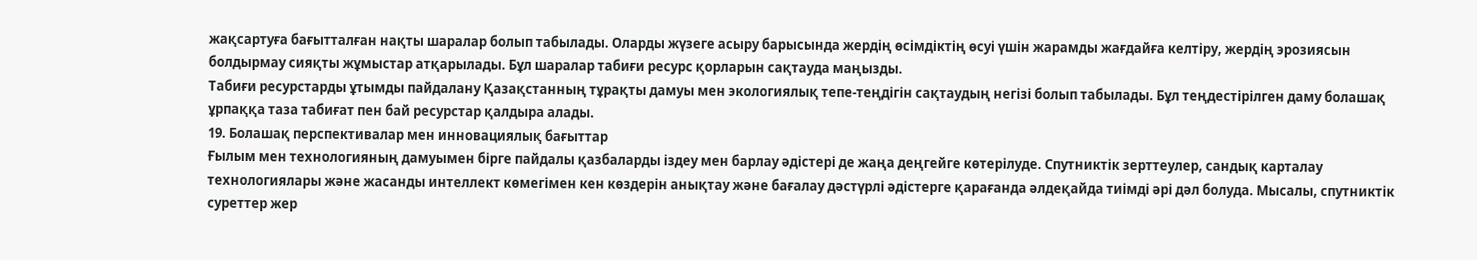жақсартуға бағытталған нақты шаралар болып табылады. Оларды жүзеге асыру барысында жердің өсімдіктің өсуі үшін жарамды жағдайға келтіру, жердің эрозиясын болдырмау сияқты жұмыстар атқарылады. Бұл шаралар табиғи ресурс қорларын сақтауда маңызды.
Табиғи ресурстарды ұтымды пайдалану Қазақстанның тұрақты дамуы мен экологиялық тепе-теңдігін сақтаудың негізі болып табылады. Бұл теңдестірілген даму болашақ ұрпаққа таза табиғат пен бай ресурстар қалдыра алады.
19. Болашақ перспективалар мен инновациялық бағыттар
Ғылым мен технологияның дамуымен бірге пайдалы қазбаларды іздеу мен барлау әдістері де жаңа деңгейге көтерілуде. Спутниктік зерттеулер, сандық карталау технологиялары және жасанды интеллект көмегімен кен көздерін анықтау және бағалау дәстүрлі әдістерге қарағанда әлдеқайда тиімді әрі дәл болуда. Мысалы, спутниктік суреттер жер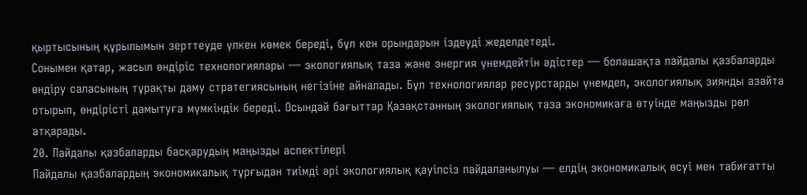қыртысының құрылымын зерттеуде үлкен көмек береді, бұл кен орындарын іздеуді жеделдетеді.
Сонымен қатар, жасыл өндіріс технологиялары — экологиялық таза және энергия үнемдейтін әдістер — болашақта пайдалы қазбаларды өндіру саласының тұрақты даму стратегиясының негізіне айналады. Бұл технологиялар ресурстарды үнемдеп, экологиялық зиянды азайта отырып, өндірісті дамытуға мүмкіндік береді. Осындай бағыттар Қазақстанның экологиялық таза экономикаға өтуінде маңызды рөл атқарады.
20. Пайдалы қазбаларды басқарудың маңызды аспектілері
Пайдалы қазбалардың экономикалық тұрғыдан тиімді әрі экологиялық қауіпсіз пайдаланылуы — елдің экономикалық өсуі мен табиғатты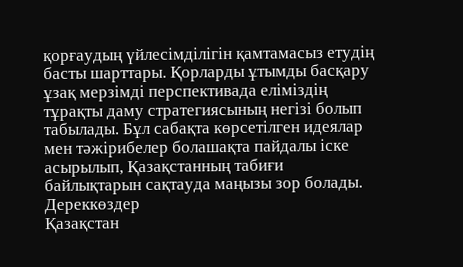қорғаудың үйлесімділігін қамтамасыз етудің басты шарттары. Қорларды ұтымды басқару ұзақ мерзімді перспективада еліміздің тұрақты даму стратегиясының негізі болып табылады. Бұл сабақта көрсетілген идеялар мен тәжірибелер болашақта пайдалы іске асырылып, Қазақстанның табиғи байлықтарын сақтауда маңызы зор болады.
Дереккөздер
Қазақстан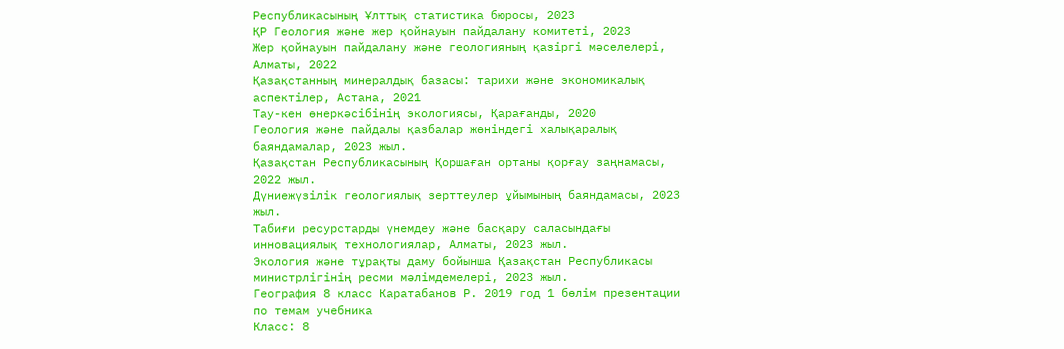Республикасының Ұлттық статистика бюросы, 2023
ҚР Геология және жер қойнауын пайдалану комитеті, 2023
Жер қойнауын пайдалану және геологияның қазіргі мәселелері, Алматы, 2022
Қазақстанның минералдық базасы: тарихи және экономикалық аспектілер, Астана, 2021
Тау-кен өнеркәсібінің экологиясы, Қарағанды, 2020
Геология және пайдалы қазбалар жөніндегі халықаралық баяндамалар, 2023 жыл.
Қазақстан Республикасының Қоршаған ортаны қорғау заңнамасы, 2022 жыл.
Дүниежүзілік геологиялық зерттеулер ұйымының баяндамасы, 2023 жыл.
Табиғи ресурстарды үнемдеу және басқару саласындағы инновациялық технологиялар, Алматы, 2023 жыл.
Экология және тұрақты даму бойынша Қазақстан Республикасы министрлігінің ресми мәлімдемелері, 2023 жыл.
География 8 класс Каратабанов Р. 2019 год 1 бөлім презентации по темам учебника
Класс: 8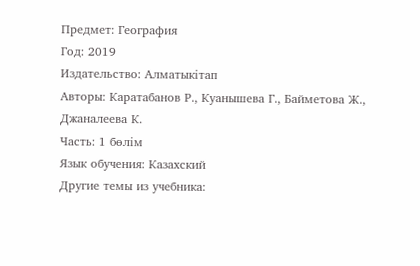Предмет: География
Год: 2019
Издательство: Алматыкітап
Авторы: Каратабанов Р., Куанышева Г., Байметова Ж., Джаналеева К.
Часть: 1 бөлім
Язык обучения: Казахский
Другие темы из учебника: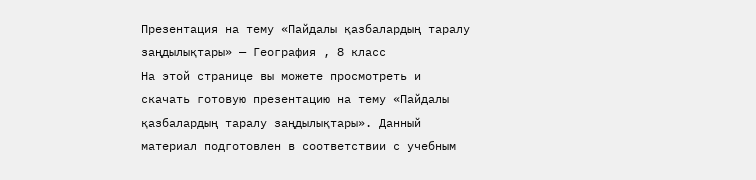Презентация на тему «Пайдалы қазбалардың таралу заңдылықтары» — География , 8 класс
На этой странице вы можете просмотреть и скачать готовую презентацию на тему «Пайдалы қазбалардың таралу заңдылықтары». Данный материал подготовлен в соответствии с учебным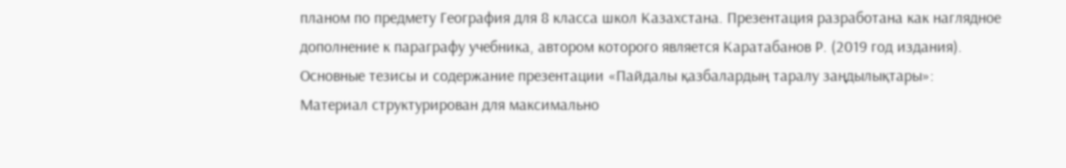планом по предмету География для 8 класса школ Казахстана. Презентация разработана как наглядное дополнение к параграфу учебника, автором которого является Каратабанов Р. (2019 год издания).
Основные тезисы и содержание презентации «Пайдалы қазбалардың таралу заңдылықтары»:
Материал структурирован для максимально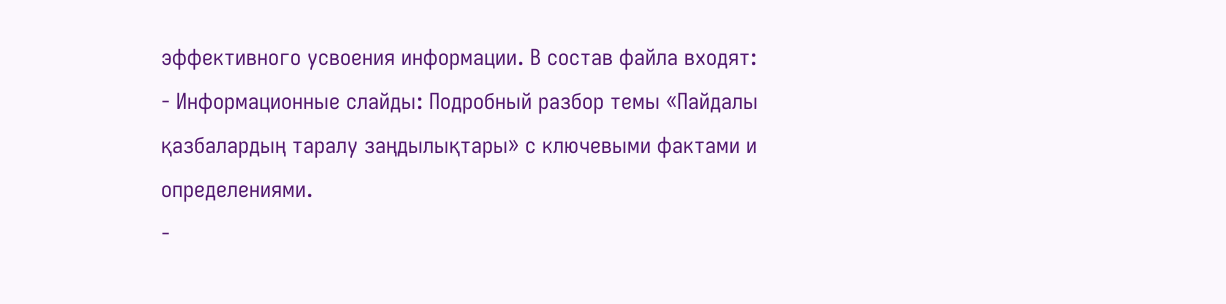эффективного усвоения информации. В состав файла входят:
- Информационные слайды: Подробный разбор темы «Пайдалы қазбалардың таралу заңдылықтары» с ключевыми фактами и определениями.
-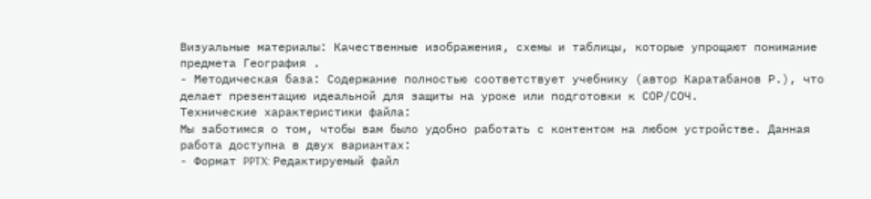Визуальные материалы: Качественные изображения, схемы и таблицы, которые упрощают понимание предмета География .
- Методическая база: Содержание полностью соответствует учебнику (автор Каратабанов Р.), что делает презентацию идеальной для защиты на уроке или подготовки к СОР/СОЧ.
Технические характеристики файла:
Мы заботимся о том, чтобы вам было удобно работать с контентом на любом устройстве. Данная работа доступна в двух вариантах:
- Формат PPTX: Редактируемый файл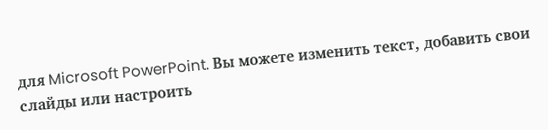для Microsoft PowerPoint. Вы можете изменить текст, добавить свои слайды или настроить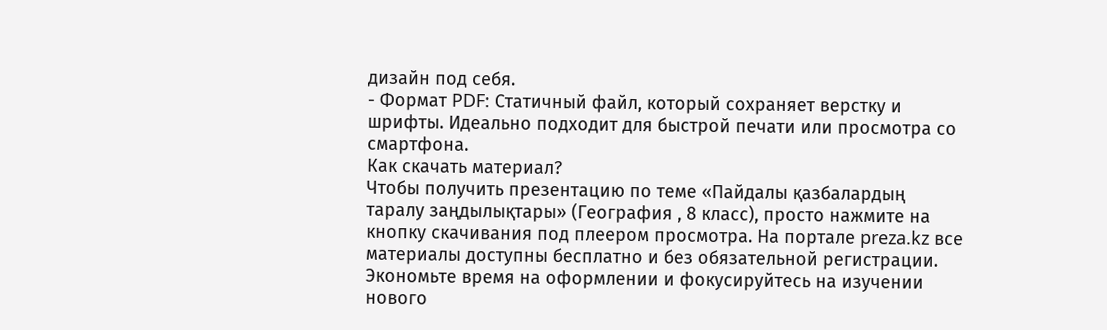дизайн под себя.
- Формат PDF: Статичный файл, который сохраняет верстку и шрифты. Идеально подходит для быстрой печати или просмотра со смартфона.
Как скачать материал?
Чтобы получить презентацию по теме «Пайдалы қазбалардың таралу заңдылықтары» (География , 8 класс), просто нажмите на кнопку скачивания под плеером просмотра. На портале preza.kz все материалы доступны бесплатно и без обязательной регистрации. Экономьте время на оформлении и фокусируйтесь на изучении нового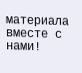материала вместе с нами!